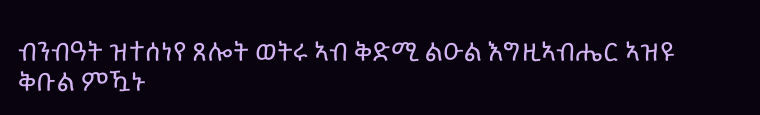ብንብዓት ዝተሰነየ ጸሎት ወትሩ ኣብ ቅድሚ ልዑል እግዚኣብሔር ኣዝዩ ቅቡል ምዃኑ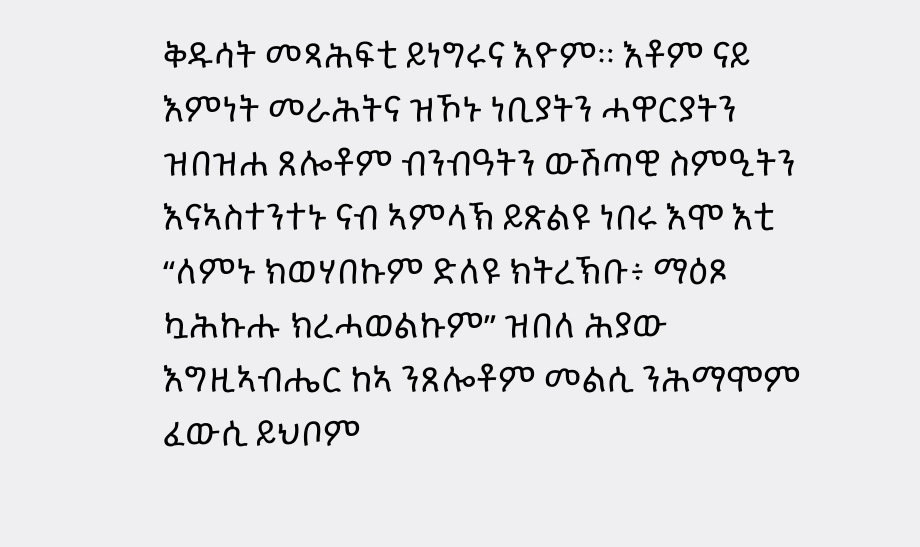ቅዱሳት መጻሕፍቲ ይነግሩና እዮም። እቶም ናይ እምነት መራሕትና ዝኾኑ ነቢያትን ሓዋርያትን ዝበዝሐ ጸሎቶም ብንብዓትን ውሽጣዊ ስምዒትን
እናኣስተንተኑ ናብ ኣምላኽ ይጽልዩ ነበሩ እሞ እቲ “ለምኑ ክወሃበኩም ድለዩ ክትረኽቡ፥ ማዕጾ ኳሕኩሑ ክረሓወልኩም” ዝበለ ሕያው እግዚኣብሔር ከኣ ንጸሎቶም መልሲ ንሕማሞም ፈውሲ ይህቦም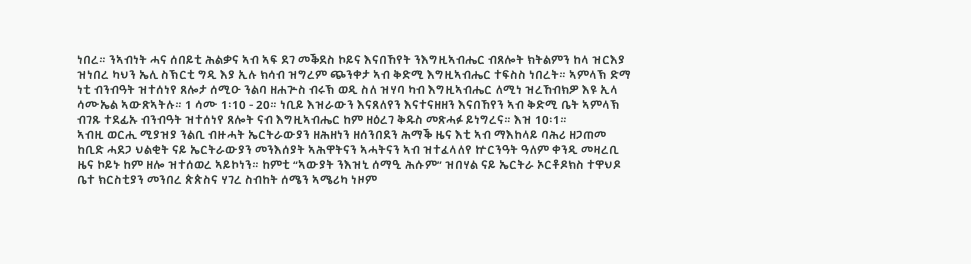ነበረ። ንኣብነት ሓና ሰበይቲ ሕልቃና ኣብ ኣፍ ደገ መቕደስ ኮይና እናበኸየት ንእግዚኣብሔር ብጸሎት ክትልምን ከላ ዝርእያ ዝነበረ ካህን ኤሊ ስኽርቲ ግዲ እያ ኢሉ ክሳብ ዝግረም ጭንቀታ ኣብ ቅድሚ እግዚኣብሔር ተፍስስ ነበረት። ኣምላኽ ድማ ነቲ ብንብዓት ዝተሰነየ ጸሎታ ሰሚዑ ንልባ ዘሐጕስ ብሩኽ ወዲ ስለ ዝሃባ ካብ እግዚኣብሔር ለሚነ ዝረኸብክዎ እዩ ኢላ ሳሙኤል ኣውጽኣትሉ። 1 ሳሙ 1፡10 - 20። ነቢይ እዝራውን እናጸለየን እናተናዘዘን እናበኸየን ኣብ ቅድሚ ቤት ኣምላኽ ብገጹ ተደፊኡ ብንብዓት ዝተሰነየ ጸሎት ናብ እግዚኣብሔር ከም ዘዕረገ ቅዱስ መጽሓፉ ይነግረና። እዝ 10፡1።
ኣብዚ ወርሒ ሚያዝያ ንልቢ ብዙሓት ኤርትራውያን ዘሕዘነን ዘሰንበደን ሕማቕ ዜና እቲ ኣብ ማእከላይ ባሕሪ ዘጋጠመ ከቢድ ሓደጋ ህልቂት ናይ ኤርትራውያን መንእሰያት ኣሕዋትናን ኣሓትናን ኣብ ዝተፈላለየ ኵርንዓት ዓለም ቀንዲ መዛረቢ ዜና ኮይኑ ከም ዘሎ ዝተሰወረ ኣይኮነን። ከምቲ “ኣውያት ንእዝኒ ሰማዒ ሕሱም” ዝበሃል ናይ ኤርትራ ኦርቶዶክስ ተዋህዶ ቤተ ክርስቲያን መንበረ ጵጵስና ሃገረ ስብከት ሰሜን ኣሜሪካ ነዞም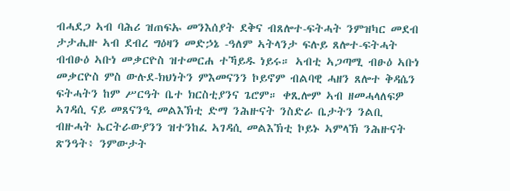ብሓደጋ ኣብ ባሕሪ ዝጠፍኡ መንእሰያት ደቅና ብጸሎተ-ፍትሓት ንምዝካር መደብ ታታሒዙ ኣብ ደብረ ግዕዛን መድኃኔ -ዓለም ኣትላንታ ፍሉይ ጸሎተ-ፍትሓት ብብፁዕ ኣቡነ መቃርዮስ ዝተመርሐ ተኻይዱ ነይሩ። ኣብቲ ኣጋጣሚ ብፁዕ ኣቡነ መቃርዮስ ምስ ውሉደ-ክህነትን ምእመናንን ኮይኖም ብልባዊ ሓዘን ጸሎተ ቅዳሴን ፍትሓትን ከም ሥርዓት ቤተ ክርስቲያንና ጌሮም። ቀጺሎም ኣብ ዘመሓላለፍዎ ኣገዳሲ ናይ መጸናንዒ መልእኽቲ ድማ ንሕዙናት ንስድራ ቤታትን ንልቢ ብዙሓት ኤርትራውያንን ዝተንከፈ ኣገዳሲ መልእኽቲ ኮይኑ ኣምላኽ ንሕዙናት ጽንዓት፥ ንምውታት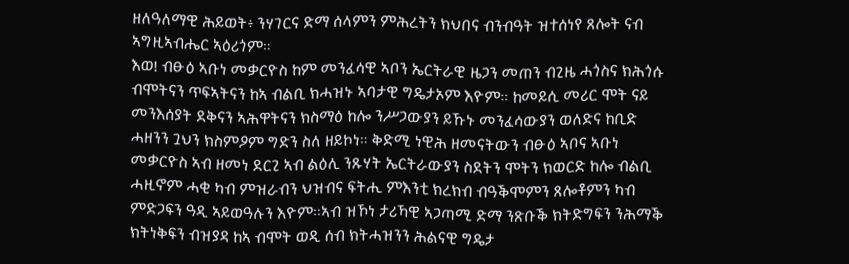ዘለዓለማዊ ሕይወት፥ ንሃገርና ድማ ሰላምን ምሕረትን ክህበና ብንብዓት ዝተሰነየ ጸሎት ናብ ኣግዚኣብሔር ኣዕሪጎም።
እወ! ብፁዕ ኣቡነ መቃርዮስ ከም መንፈሳዊ ኣቦን ኤርትራዊ ዜጋን መጠን ብጊዜ ሓጎስና ክሕጎሱ ብሞትናን ጥፍኣትናን ከኣ ብልቢ ክሓዝኑ ኣባታዊ ግዴታኦም እዮም። ከመይሲ መሪር ሞት ናይ መንእሰያት ደቅናን ኣሕዋትናን ክስማዕ ከሎ ንሥጋውያን ይኹኑ መንፈሳውያን ወለድና ከቢድ ሓዘንን ጓህን ክስምዖም ግድን ስለ ዘይኮነ። ቅድሚ ነዊሕ ዘመናትውን ብፁዕ ኣቦና ኣቡነ መቃርዮስ ኣብ ዘመነ ደርጊ ኣብ ልዕሊ ንጹሃት ኤርትራውያን ስደትን ሞትን ክወርድ ከሎ ብልቢ ሓዚኖም ሓቂ ካብ ምዝራብን ህዝብና ፍትሒ ምእንቲ ክረክብ ብዓቕሞምን ጸሎቶምን ካብ ምድጋፍን ዓዲ ኣይወዓሉን እዮም።ኣብ ዝኾነ ታሪኻዊ ኣጋጣሚ ድማ ንጽቡቕ ክትድግፍን ንሕማቕ ክትነቅፍን ብዝያዳ ከኣ ብሞት ወዲ ሰብ ክትሓዝንን ሕልናዊ ግዴታ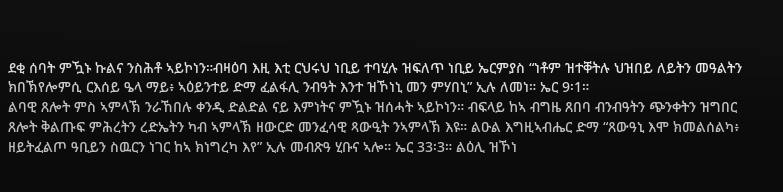ደቂ ሰባት ምዃኑ ኩልና ንስሕቶ ኣይኮነን።ብዛዕባ እዚ እቲ ርህሩህ ነቢይ ተባሂሉ ዝፍለጥ ነቢይ ኤርምያስ “ነቶም ዝተቐትሉ ህዝበይ ለይትን መዓልትን ክበኽየሎምሲ ርእሰይ ዔላ ማይ፥ ኣዕይንተይ ድማ ፈልፋሊ ንብዓት እንተ ዝኾነኒ መን ምሃበኒ” ኢሉ ለመነ። ኤር 9፡1።
ልባዊ ጸሎት ምስ ኣምላኽ ንራኸበሉ ቀንዲ ድልድል ናይ እምነትና ምዃኑ ዝሰሓት ኣይኮነን። ብፍላይ ከኣ ብግዜ ጸበባ ብንብዓትን ጭንቀትን ዝግበር ጸሎት ቅልጡፍ ምሕረትን ረድኤትን ካብ ኣምላኽ ዘውርድ መንፈሳዊ ጻውዒት ንኣምላኽ እዩ። ልዑል እግዚኣብሔር ድማ “ጸውዓኒ እሞ ክመልሰልካ፥ ዘይትፈልጦ ዓቢይን ስዉርን ነገር ከኣ ክነግረካ እየ” ኢሉ መብጽዓ ሂቡና ኣሎ። ኤር 33፡3። ልዕሊ ዝኾነ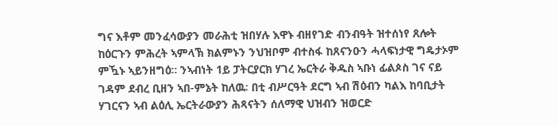ግና እቶም መንፈሳውያን መራሕቲ ዝበሃሉ እዋኑ ብዘየገድ ብንብዓት ዝተሰነየ ጸሎት ከዕርጉን ምሕረት ኣምላኽ ክልምኑን ንህዝቦም ብተስፋ ከጸናንዑን ሓላፍነታዊ ግዴታኦም ምዃኑ ኣይንዘግዕ። ንኣብነት 1ይ ፓትርያርክ ሃገረ ኤርትራ ቅዱስ ኣቡነ ፊልጶስ ገና ናይ ገዳም ደብረ ቢዘን ኣበ-ምኔት ከለዉ፡ በቲ ብሥርዓት ደርግ ኣብ ሽዕብን ካልእ ከባቢታት ሃገርናን ኣብ ልዕሊ ኤርትራውያን ሕጻናትን ሰለማዊ ህዝብን ዝወርድ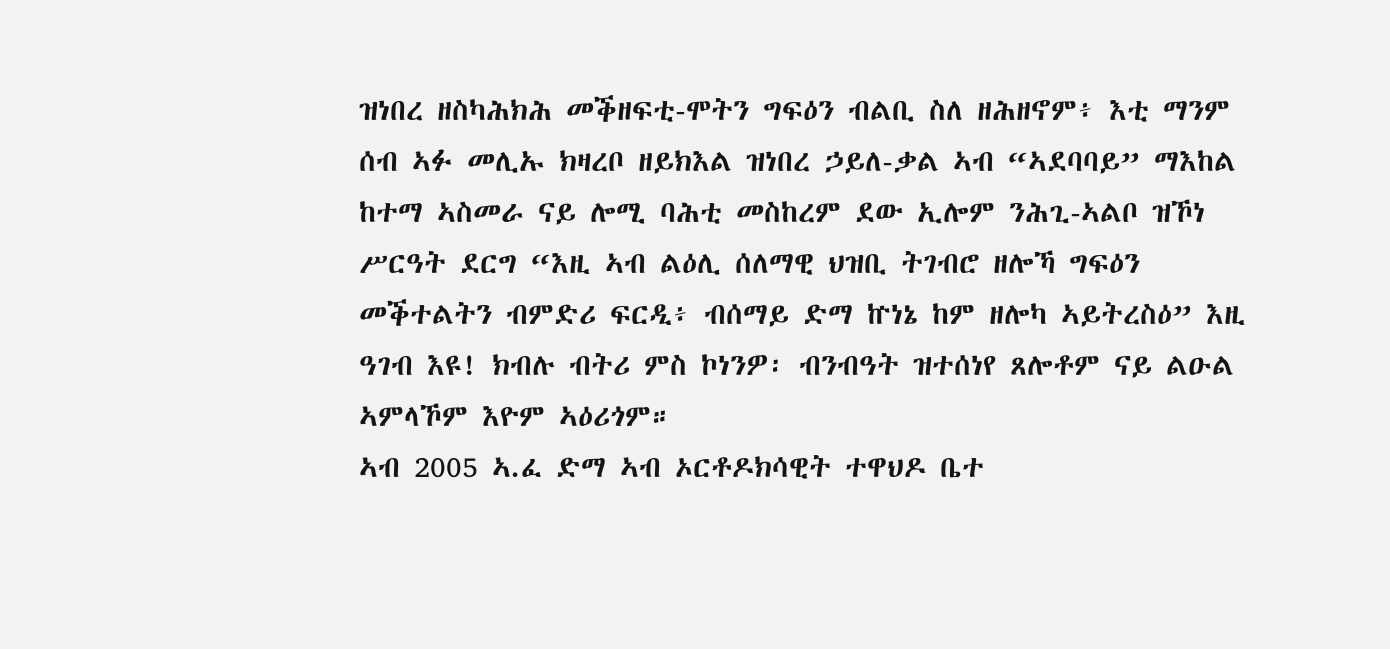ዝነበረ ዘስካሕክሕ መቕዘፍቲ-ሞትን ግፍዕን ብልቢ ስለ ዘሕዘኖም፥ እቲ ማንም ሰብ ኣፉ መሊኡ ክዛረቦ ዘይክእል ዝነበረ ኃይለ-ቃል ኣብ “ኣደባባይ” ማእከል ከተማ ኣስመራ ናይ ሎሚ ባሕቲ መስከረም ደው ኢሎም ንሕጊ-ኣልቦ ዝኾነ ሥርዓት ደርግ “እዚ ኣብ ልዕሊ ሰለማዊ ህዝቢ ትገብሮ ዘሎኻ ግፍዕን መቕተልትን ብምድሪ ፍርዲ፥ ብሰማይ ድማ ኵነኔ ከም ዘሎካ ኣይትረስዕ” እዚ ዓገብ እዩ! ክብሉ ብትሪ ምስ ኮነንዎ፡ ብንብዓት ዝተሰነየ ጸሎቶም ናይ ልዑል ኣምላኾም እዮም ኣዕሪጎም።
ኣብ 2005 ኣ.ፈ ድማ ኣብ ኦርቶዶክሳዊት ተዋህዶ ቤተ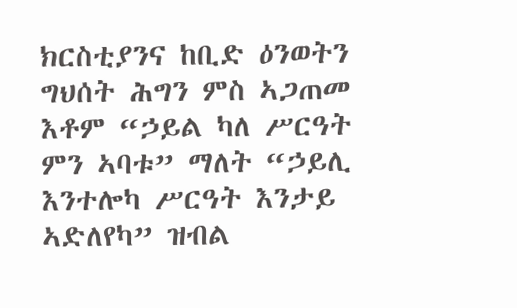ክርስቲያንና ከቢድ ዕንወትን ግህሰት ሕግን ምስ ኣጋጠመ እቶም “ኃይል ካለ ሥርዓት ምን ኣባቱ” ማለት “ኃይሊ እንተሎካ ሥርዓት እንታይ ኣድለየካ” ዝብል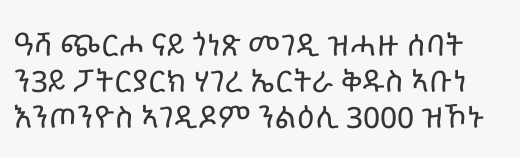ዓሻ ጭርሖ ናይ ጎነጽ መገዲ ዝሓዙ ሰባት ን3ይ ፓትርያርክ ሃገረ ኤርትራ ቅዱስ ኣቡነ እንጦንዮስ ኣገዲዶም ንልዕሊ 3000 ዝኾኑ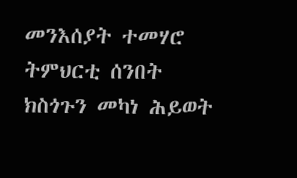መንእሰያት ተመሃሮ ትምህርቲ ሰንበት ክስጎጉን መካነ ሕይወት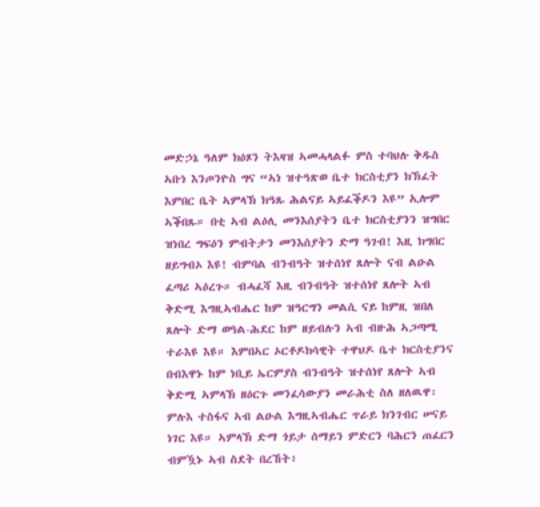መድኃኔ ዓለም ክዕጾን ትእዛዝ ኣመሓላልፉ ምስ ተባህሉ ቅዱስ ኣቡነ እንጦንዮስ ግና “ኣነ ዝተዓጽወ ቤተ ክርስቲያን ክኽፈት እምበር ቤት ኣምላኽ ክዓጹ ሕልናይ ኣይፈቕዶን እዩ” ኢሎም ኣቕበጹ። በቲ ኣብ ልዕሊ መንእሰያትን ቤተ ክርስቲያንን ዝግበር ዝነበረ ግፍዕን ምብትታን መንእሰያትን ድማ ዓገብ! እዚ ክግበር ዘይግብኦ እዩ! ብምባል ብንብዓት ዝተሰነየ ጸሎት ናብ ልዑል ፈጣሪ ኣዕረጉ። ብሓፈሻ እዚ ብንብዓት ዝተሰነየ ጸሎት ኣብ ቅድሚ እግዚኣብሔር ከም ዝዓርግን መልሲ ናይ ከምዚ ዝበለ ጸሎት ድማ ወዓል-ሕደር ከም ዘይብሉን ኣብ ብዙሕ ኣጋጣሚ ተራእዩ እዩ። እምበኣር ኦርቶዶክሳዊት ተዋህዶ ቤተ ክርስቲያንና በብእዋኑ ከም ነቢይ ኤርምያስ ብንብዓት ዝተሰነየ ጸሎት ኣብ ቅድሚ ኣምላኽ ዘዕርጉ መንፈሳውያን መራሕቲ ስለ ዘለዉዋ፡ ምሉእ ተስፋና ኣብ ልዑል እግዚኣብሔር ጥራይ ክንገብር ሠናይ ነገር እዩ። ኣምላኽ ድማ ጎይታ ሰማይን ምድርን ባሕርን ጠፈርን ብምዃኑ ኣብ ስደት በረኸት፥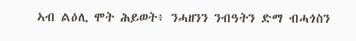ኣብ ልዕሊ ሞት ሕይወት፥ ንሓዘንን ንብዓትን ድማ ብሓጎስን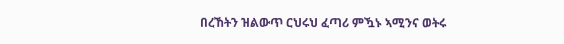በረኸትን ዝልውጥ ርህሩህ ፈጣሪ ምዃኑ ኣሚንና ወትሩ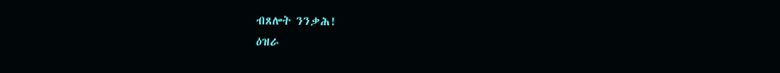ብጸሎት ንንቃሕ!
ዕዝራ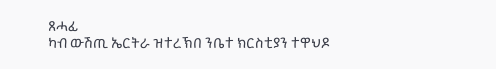ጸሓፊ
ካብ ውሽጢ ኤርትራ ዝተረኽበ ንቤተ ክርስቲያን ተዋህዶ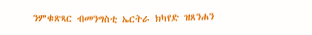ንምቁጽጻር ብመንግስቲ ኤርትራ ክካየድ ዝጸንሐን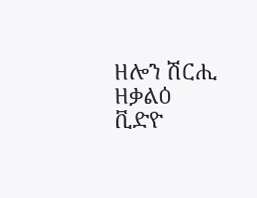ዘሎን ሽርሒ ዘቃልዕ ቪድዮ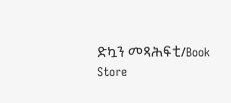ድኳን መጻሕፍቲ/Book Store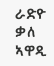ራድዮ ቃለ ኣዋዲ